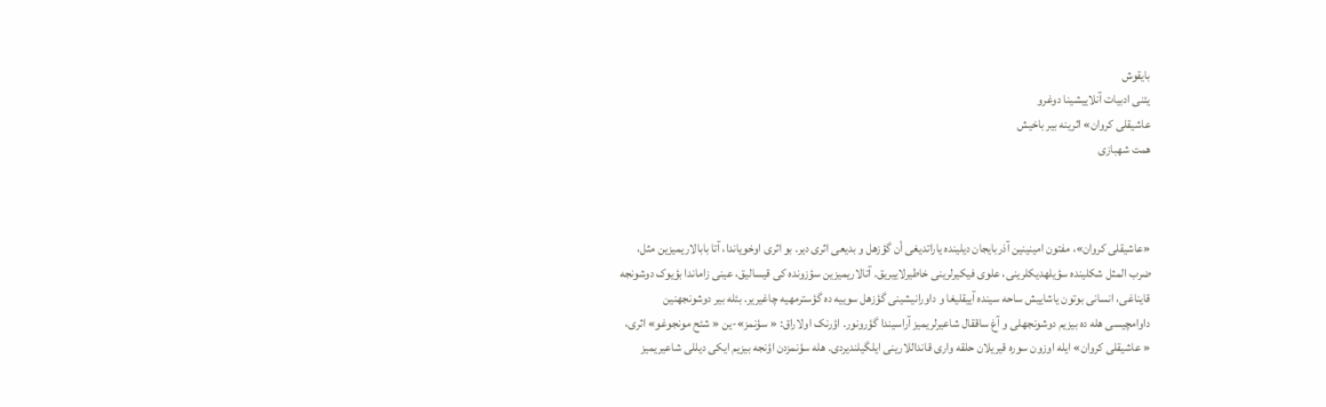بایقوش
یئنی ادبیات آنلاییشینا دوغرو
عاشیقلی کروان» اثرینه بیر باخیش
همت شهبازی



«عاشیقلی کروان»، مفتون امینینین آذربایجان دیلینده یاراتدیغی أن گؤزهل و بدیعی اثری دیر. بو اثری اوخویاندا، آتا بابالاریمیزین مثل، ضرب المثل شکلینده سؤیلهدیکلرینی، علوی فیکیرلرینی خاطیرلاییریق. آتالاریمیزین سؤزونده کی قیسالیق، عینی زاماندا بؤیوک دوشونجه قایناغی، انسانی بوتون یاشاییش ساحه سینده آییقلیغا و داورانیشینی گؤزهل سوییه ده گؤسترمهیه چاغیریر. بئله بیر دوشونجهنین داوامچیسی هله ده بیزیم دوشونجهلی و آغ ساققال شاعیرلریمیز آراسیندا گؤرونور. اؤرنک اولاراق: « سؤنمز»-ین « شئح مونجوغو» اثری، « عاشیقلی کروان» ایله اوزون سوره قیریلان حلقه واری قانداللارینی ایلگیلندیردی. هله سؤنمزدن اؤنجه بیزیم ایکی دیللی شاعیریمیز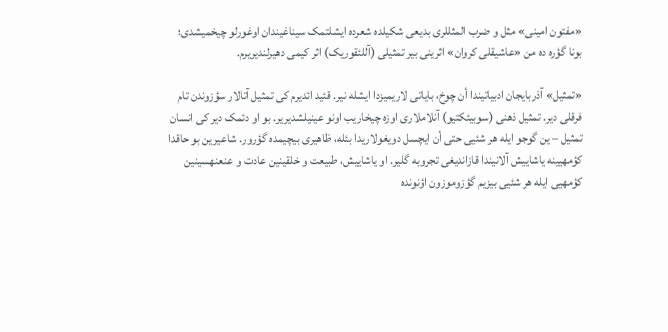«مفتون امینی» مثل و ضرب المثللری بدیعی شکیلده شعرده ایشلتمک سیناغیندان اوغورلو چیخمیشدی؛ بونا گؤره ده من «عاشیقلی کروان» اثرینی بیر تمثیلی (آللئقوریک) اثر کیمی دهیرلندیریرم.

«تمثیل» آذربایجان ادبیاتیندا أن چوخ، بایاتی لاریمیزدا ایشله نیر. قئید ائدیرم کی تمثیل آتالار سؤزوندن تام فرقلی دیر. تمثیل ذهنی (سوبیئکتیو) آنلاملاری اوزه چیخاریب اونو عینیلشدیریر. بو او دئمک دیر کی انسان تمثیل – ین گوجو ایله هر شئیی حتی أن ایچسل دویغولاریدا بئله، ظاهیری بیچیمده گؤرور. شاعیرین بو حاقدا کؤمهیینه یاشاییش آلانیندا قازاندیغی تجروبه گلیر. او یاشاییش، طبیعت و خلقینین عادت و عنعنهسینین کؤمهیی ایله هر شئیی بیزیم گؤزوموزون اؤنونده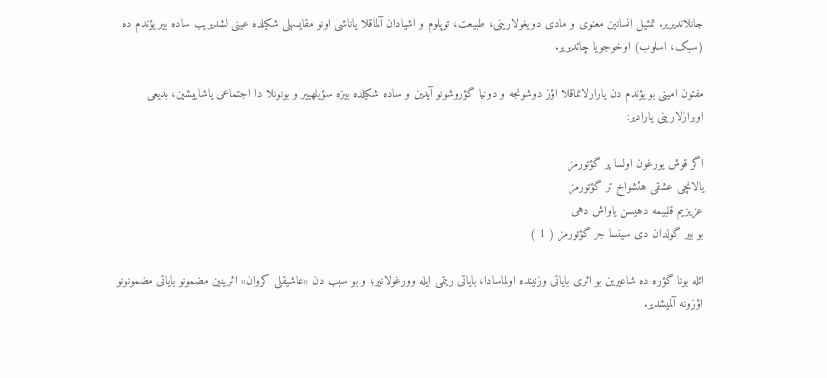جانلاندیریر. تمثیل انسانین معنوی و مادی دویغولارینی، طبیعت، توپلوم و اشیادان آلماقلا یاناشی اونو مقایسهلی شکیلده عینی لشدیریب ساده بیر یؤندم ده (سبک، اسلوب) اوخوجویا چاتدیریر.

مفتون امینی بو یؤندم دن یارارلانماقلا اؤز دوشونجه و دونیا گؤروشونو آیدین و ساده شکیلده بیزه سؤیلهییر و بونونلا دا اجتماعی یاشاییشین، بدیعی اوبرازلارینی یارادیر:

اگر قوش یورغون اولسا پر گؤتورمز
یالانچی عشقی هئشواخ تر گؤتورمز
عزیزیم قلبیمه دهیسن یاواش دهی
بو بیر گولدان دی سینسا جر گؤتورمز ( 1 )

ائله بونا گؤره ده شاعیرین بو اثری بایاتی وزنینده اولماسادا، بایاتی ریتمی ایله وورغولانیر؛ و بو سبب دن «عاشیقلی کروان» اثرینین مضمونو بایاتی مضمونونو اؤزونه آلمیشدیر.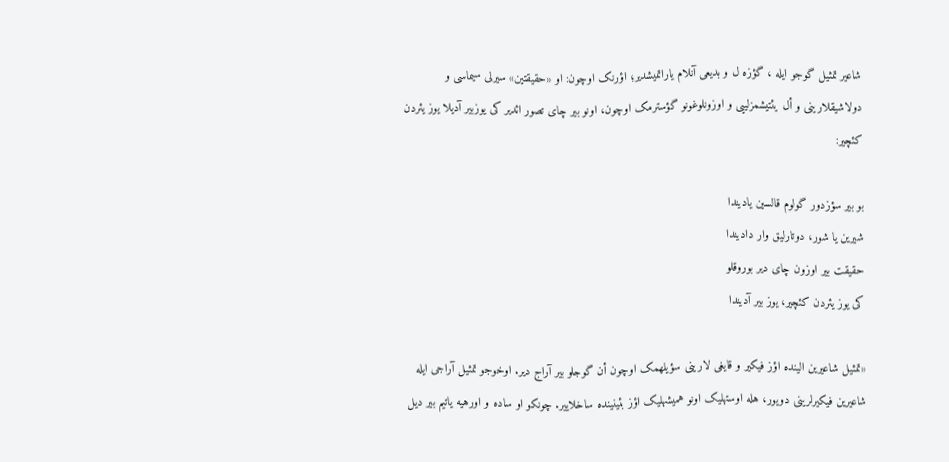شاعیر تمثیل گوجو ایله ، گؤزه ل و بدیعی آنلام یاراتمیشدیر؛ اؤرنک اوچون: او «حقیقتین» سیرلی سیماسی و دولاشیقلارینی و أل یئتیشمزلییی و اوزونلوغونو گؤسترمک اوچون، اونو بیر چای تصور ائدیر کی یوزبیر آدیلا یوز یئردن کئچیر:

بو بیر سؤزدور گولوم قالسین یادیندا
شیرین یا شور، دوتارلیق وار دادیندا
حقیقت بیر اوزون چای دیر بوروقلو
کی یوز یئردن کئچیر، یوز بیر آدیندا

«تمثیل شاعیرین الینده اؤز فیکیر و قایغی لارینی سؤیلهمک اوچون أن گوجلو بیر آراج دیر. اوخوجو تمثیل آراجی ایله شاعیرین فیکیرلرینی دویور، هله اوستهلیک اونو همیشهلیک اؤز بئینینده ساخلاییر. چونکو او ساده و اورهیه یاتیم بیر دیل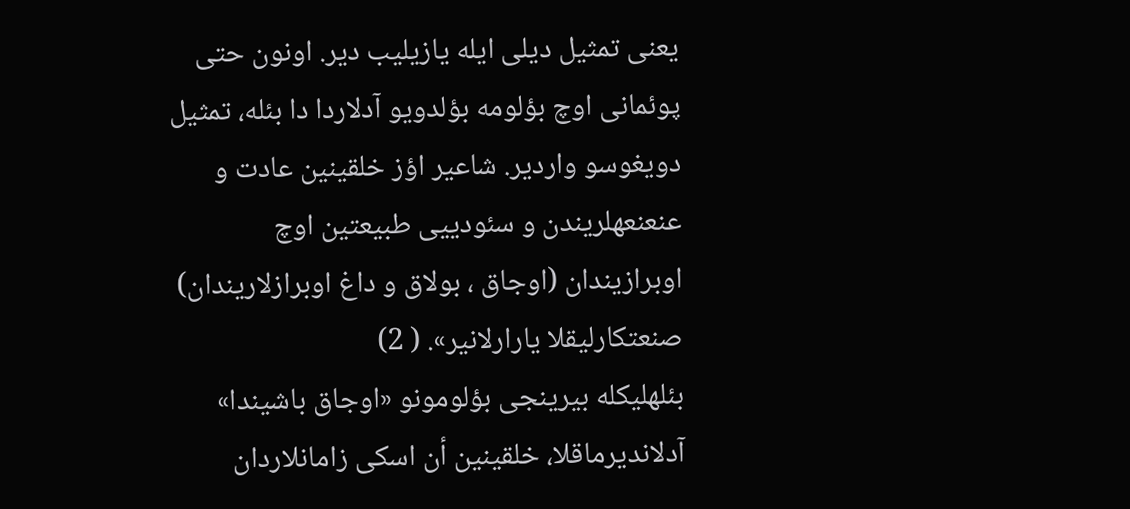یعنی تمثیل دیلی ایله یازیلیب دیر. اونون حتی پوئمانی اوچ بؤلومه بؤلدویو آدلاردا دا بئله، تمثیل دویغوسو واردیر. شاعیر اؤز خلقینین عادت و عنعنعهلریندن و سئودییی طبیعتین اوچ اوبرازیندان (اوجاق ، بولاق و داغ اوبرازلاریندان) صنعتکارلیقلا یارارلانیر». ( 2)
بئلهلیکله بیرینجی بؤلومونو «اوجاق باشیندا» آدلاندیرماقلا، خلقینین أن اسکی زامانلاردان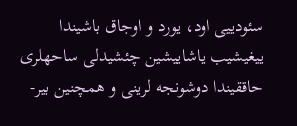سئودییی اود، یورد و اوجاق باشیندا ییغیشیب یاشاییشین چئشیدلی ساحهلری حاققیندا دوشونجه لرینی و همچنین بیر-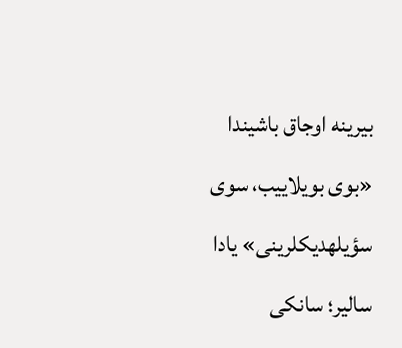بیرینه اوجاق باشیندا «بوی بویلاییب، سوی سؤیلهدیکلرینی» یادا سالیر؛ سانکی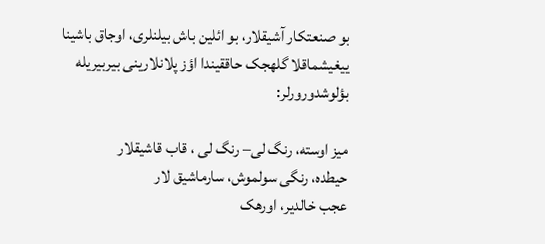بو صنعتکار آشیقلار، بو ائلین باش بیلنلری، اوجاق باشینا ییغیشماقلا گلهجک حاققیندا اؤز پلانلارینی بیربیریله بؤلوشدورورلر:

میز اوسته، رنگ لی– رنگ لی ، قاب قاشیقلار
حیطده، رنگی سولموش، سارماشیق لار
عجب خالدیر، اورهک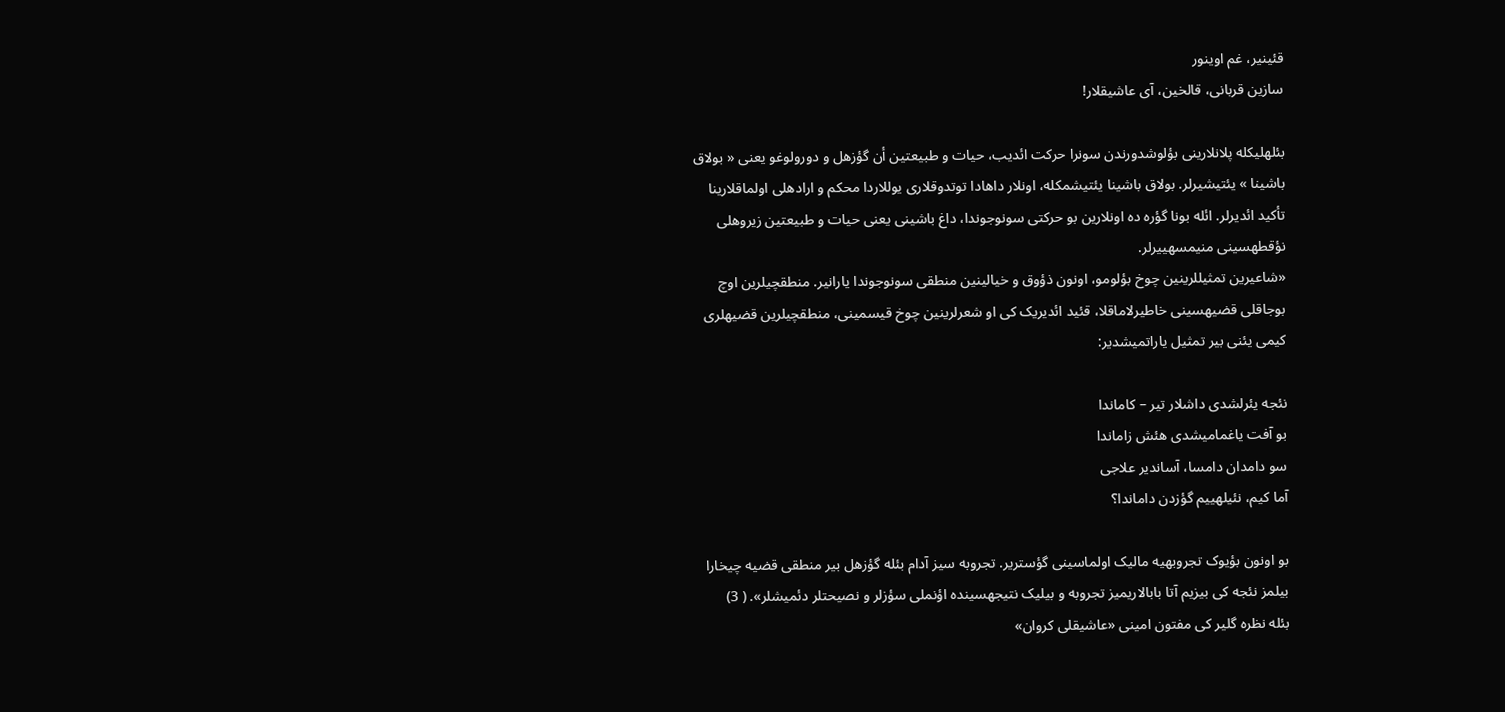قئینیر، غم اوینور
سازین قربانی، قالخین، آی عاشیقلار!

بئلهلیکله پلانلارینی بؤلوشدورندن سونرا حرکت ائدیب، حیات و طبیعتین أن گؤزهل و دورولوغو یعنی « بولاق باشینا » یئتیشیرلر. بولاق باشینا یئتیشمکله، اونلار داهادا توتدوقلاری یوللاردا محکم و ارادهلی اولماقلارینا تأکید ائدیرلر. ائله بونا گؤره ده اونلارین بو حرکتی سونوجوندا، داغ باشینی یعنی حیات و طبیعتین زیروهلی نؤقطهسینی منیمسهییرلر.
«شاعیرین تمثیللرینین چوخ بؤلومو، اونون ذؤوق و خیالینین منطقی سونوجوندا یارانیر. منطقچیلرین اوچ بوجاقلی قضیهسینی خاطیرلاماقلا، قئید ائدیریک کی او شعرلرینین چوخ قیسمینی، منطقچیلرین قضیهلری کیمی یئنی بیر تمثیل یاراتمیشدیر:

نئجه یئرلشدی داشلار تیر – کاماندا
بو آفت یاغمامیشدی هئش زاماندا
سو دامدان دامسا، آساندیر علاجی
آما کیم، نئیلهییم گؤزدن داماندا؟

بو اونون بؤیوک تجروبهیه مالیک اولماسینی گؤستریر. تجروبه سیز آدام بئله گؤزهل بیر منطقی قضیه چیخارا بیلمز نئجه کی بیزیم آتا بابالاریمیز تجروبه و بیلیک نتیجهسینده اؤنملی سؤزلر و نصیحتلر دئمیشلر». ( 3)
بئله نظره گلیر کی مفتون امینی «عاشیقلی کروان»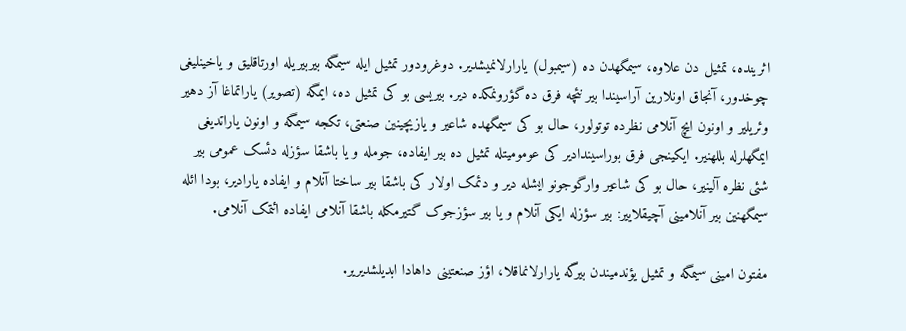اثرینده، تمثیل دن علاوه، سیمگهدن ده (سیمبول) یارارلانمیشدیر. دوغرودور تمثیل ایله سیمگه بیربیریله اورتاقلیق و یاخینلیغی چوخدور، آنجاق اونلارین آراسیندا بیر نئچه فرق ده گؤرونمکده دیر. بیریسی بو کی تمثیل ده، ایمگه (تصویر) یاراتماغا آز دهیر وئریلیر و اونون ایچ آنلامی نظرده توتولور، حال بو کی سیمگهده شاعیر و یازیچینین صنعتی، تکجه سیمگه و اونون یاراتدیغی ایمگهلرله بللهنیر. ایکینجی فرق بوراسیندادیر کی عومومیتله تمثیل ده بیر ایفاده، جومله و یا باشقا سؤزله دئسک عمومی بیر شئی نظره آلینیر، حال بو کی شاعیر وارگوجونو ایشله دیر و دئمک اولار کی باشقا بیر ساختا آنلام و ایفاده یارادیر، بودا ائله سیمگهنین بیر آنلامینی آچیقلاییر: بیر سؤزله ایکی آنلام و یا بیر سؤزجوک گتیرمکله باشقا آنلامی ایفاده ائتمک آنلامی.

مفتون امینی سیمگه و تمثیل یؤندمیندن بیرگه یارارلانماقلا، اؤز صنعتینی داهادا ابدیلشدیریر.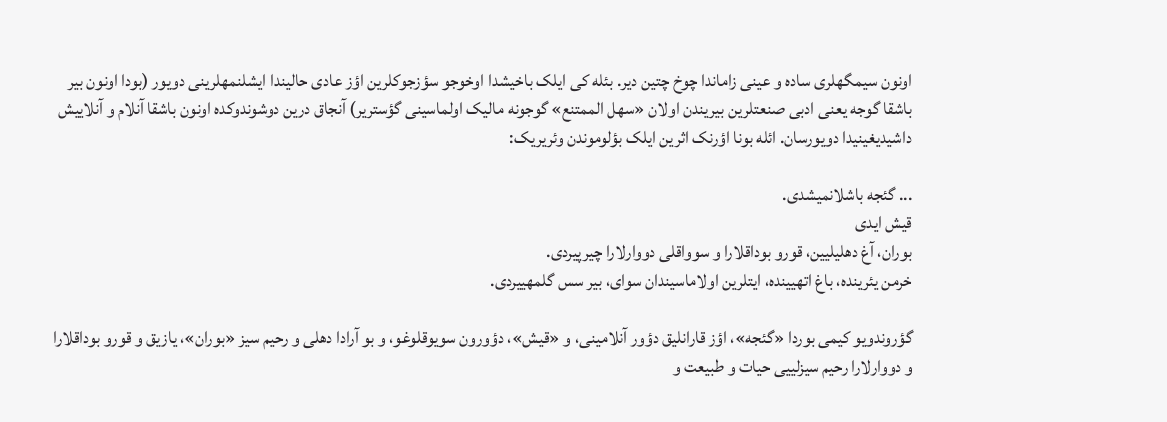اونون سیمگهلری ساده و عینی زاماندا چوخ چتین دیر. بئله کی ایلک باخیشدا اوخوجو سؤزجوکلرین اؤز عادی حالیندا ایشلنمهلرینی دویور (بودا اونون بیر باشقا گوجه یعنی ادبی صنعتلرین بیریندن اولان «سهل الممتنع» گوجونه مالیک اولماسینی گؤستریر) آنجاق درین دوشوندوکده اونون باشقا آنلام و آنلاییش داشیدیغینیدا دویورسان. ائله بونا اؤرنک اثرین ایلک بؤلوموندن وئریریک:

... گئجه باشلانمیشدی.
قیش ایدی
بوران، آغ دهلیلیین، قورو بوداقلارا و سوواقلی دووارلارا چیرپیردی.
خرمن یئرینده، باغ اتهیینده، ایتلرین اولاماسیندان سوای، بیر سس گلمهییردی.

گؤروندویو کیمی بوردا «گئجه»، اؤز قارانلیق دؤور آنلامینی، و «قیش»، دؤورون سویوقلوغو، و بو آرادا دهلی و رحیم سیز «بوران»، یازیق و قورو بوداقلارا و دووارلارا رحیم سیزلییی حیات و طبیعت و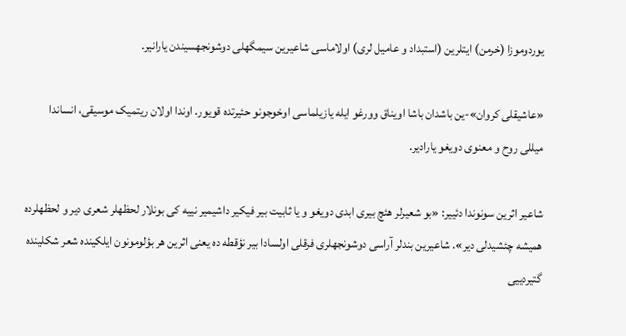یوردوموزا (خرمن) ایتلرین (استبداد و عامیل لری) اولاماسی شاعیرین سیمگهلی دوشونجهسیندن یارانیر.

«عاشیقلی کروان»-ین باشدان باشا اویناق وورغو ایله یازیلماسی اوخوجونو حئیرتده قویور. اوندا اولان ریتمیک موسیقی، انساندا میللی روح و معنوی دویغو یارادیر.

شاعیر اثرین سونوندا دئییر: «بو شعیرلر هئچ بیری ابدی دویغو و یا ثابیت بیر فیکیر داشیمیر نییه کی بونلار لحظهلر شعری دیر و لحظهلرده همیشه چئشیدلی دیر». شاعیرین بندلر آراسی دوشونجهلری فرقلی اولسادا بیر نؤقطه ده یعنی اثرین هر بؤلومونون ایلکینده شعر شکلینده گتیردییی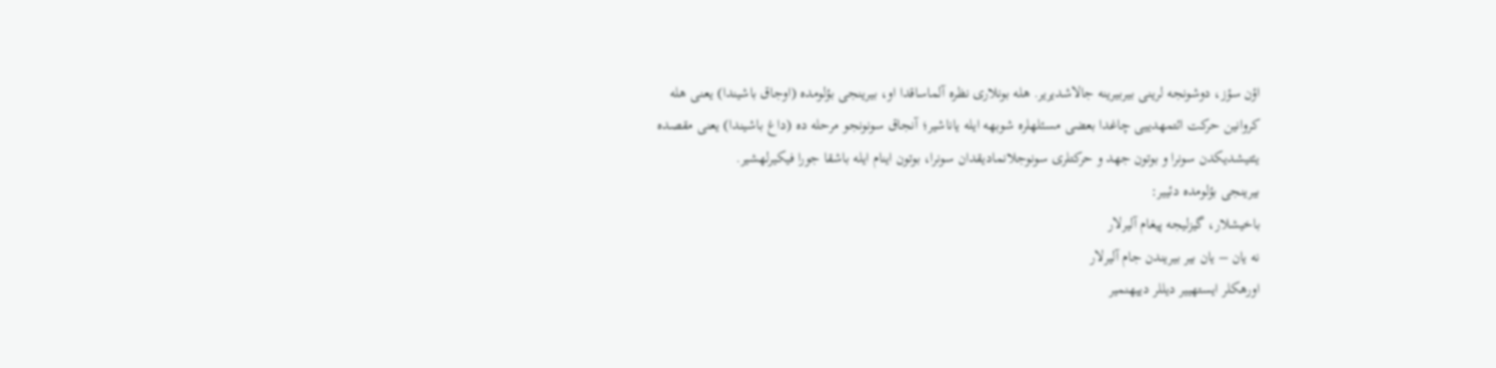اؤن سؤز، دوشونجه لرینی بیربیرینه جالاشدیریر. هله بونلاری نظره آلماساقدا او، بیرینجی بؤلومده (اوجاق باشیندا) یعنی هله کروانین حرکت ائتمهدییی چاغدا بعضی مسئلهلره شوبهه ایله یاناشیر؛ آنجاق سونونجو مرحله ده (داغ باشیندا) یعنی مقصده یئتیشدیکدن سونرا و بوتون جهد و حرکتلری سونوجلانمادیقدان سونرا، بوتون اینام ایله باشقا جورا فیکیرلهشیر.
بیرینجی بؤلومده دئییر:
باخیشلار، گیزلیجه پیغام آلیرلار
نه یان – یان بیر بیریندن جام آلیرلار
اورهکلر ایستهییر دیللر دییهنمیر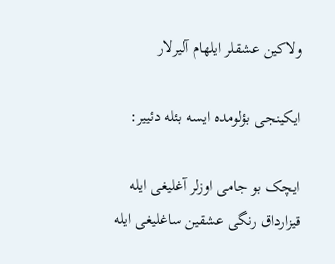ولاکین عشقلر ایلهام آلیرلار

ایکینجی بؤلومده ایسه بئله دئییر:

ایچک بو جامی اوزلر آغلیغی ایله
قیزارداق رنگی عشقین ساغلیغی ایله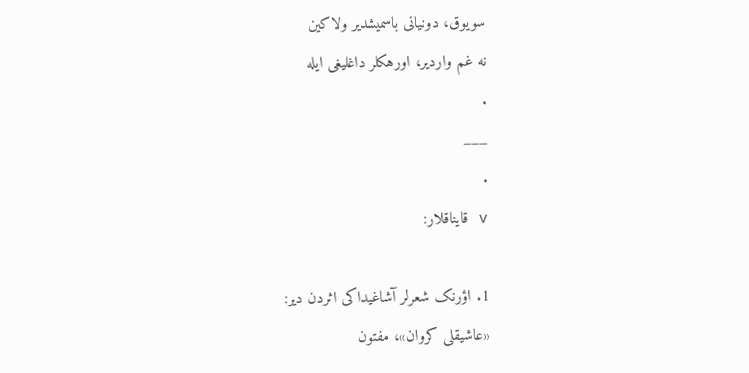سویوق، دونیانی باسمیشدیر ولاکین
نه غم واردیر، اورهکلر داغلیغی ایله
.
___
.
v قایناقلار:

1. اؤرنک شعرلر آشاغیداکی اثردن دیر:
«عاشیقلی کروان»، مفتون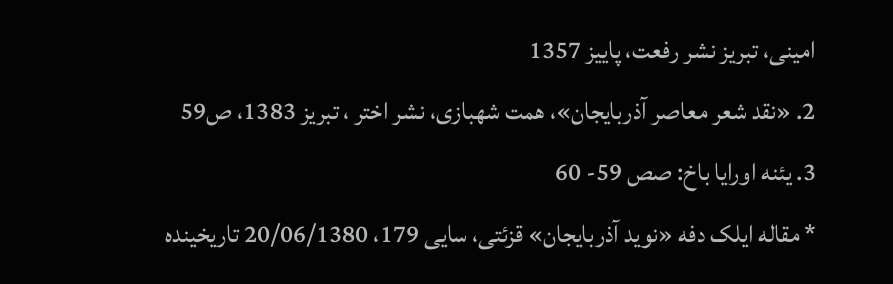امینی، تبریز نشر رفعت، پاییز 1357
2. «نقد شعر معاصر آذربایجان»، همت شهبازی، نشر اختر ، تبریز 1383، ص59
3. یئنه اورایا باخ: صص 59- 60
* مقاله ایلک دفه «نوید آذربایجان» قزئتی، سایی 179، 20/06/1380 تاریخینده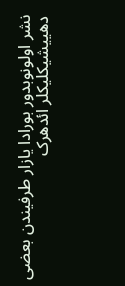نشر اولونوبدور بورادا یازار طرفیندن بعضی دهییشیکلیکلر ائدهرک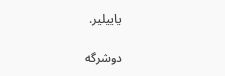یاییلیر.

دوشرگه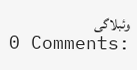وئبلاگی
0 Comments: